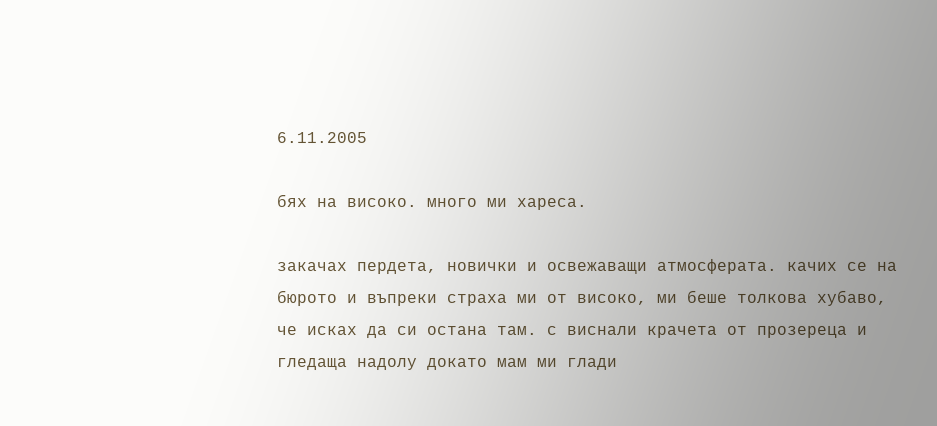6.11.2005

бях на високо. много ми хареса.

закачах пердета, новички и освежаващи атмосферата. качих се на бюрото и въпреки страха ми от високо, ми беше толкова хубаво, че исках да си остана там. с виснали крачета от прозереца и гледаща надолу докато мам ми глади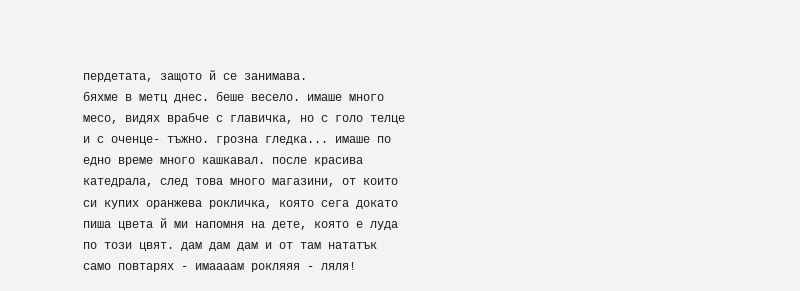пердетата, защото й се занимава.
бяхме в метц днес. беше весело. имаше много месо, видях врабче с главичка, но с голо телце и с оченце- тъжно. грозна гледка... имаше по едно време много кашкавал. после красива катедрала, след това много магазини, от които си купих оранжева рокличка, която сега докато пиша цвета й ми напомня на дете, която е луда по този цвят. дам дам дам и от там нататък само повтарях - имаааам рокляяя - ляля!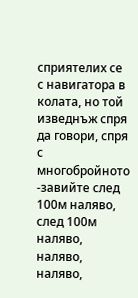сприятелих се с навигатора в колата, но той изведнъж спря да говори, спря с многобройното -завийте след 100м наляво, след 100м наляво, наляво, наляво,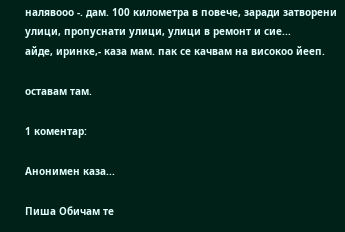налявооо -. дам. 100 километра в повече, заради затворени улици, пропуснати улици, улици в ремонт и сие...
айде, иринке,- каза мам. пак се качвам на високоо йееп.

оставам там.

1 коментар:

Анонимен каза...

Пиша Обичам те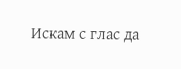Искам с глас да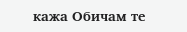кажа Обичам те